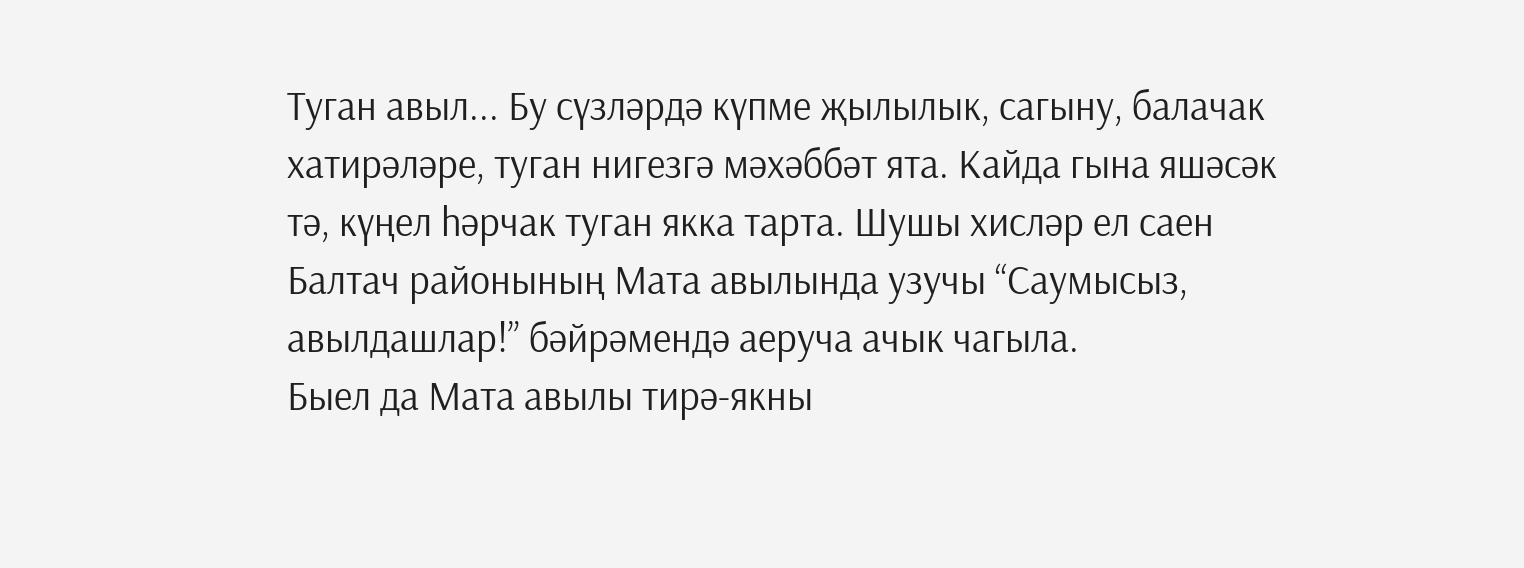Туган авыл... Бу сүзләрдә күпме җылылык, сагыну, балачак хатирәләре, туган нигезгә мәхәббәт ята. Кайда гына яшәсәк тә, күңел һәрчак туган якка тарта. Шушы хисләр ел саен Балтач районының Мата авылында узучы “Саумысыз, авылдашлар!” бәйрәмендә аеруча ачык чагыла.
Быел да Мата авылы тирә-якны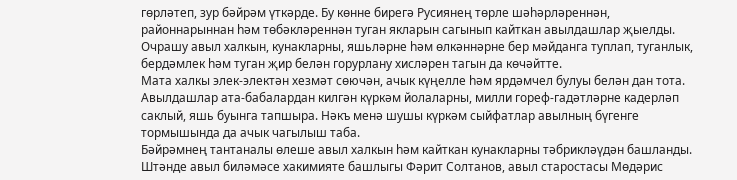гөрләтеп, зур бәйрәм үткәрде. Бу көнне бирегә Русиянең төрле шәһәрләреннән, районнарыннан һәм төбәкләреннән туган якларын сагынып кайткан авылдашлар җыелды. Очрашу авыл халкын, кунакларны, яшьләрне һәм өлкәннәрне бер мәйданга туплап, туганлык, бердәмлек һәм туган җир белән горурлану хисләрен тагын да көчәйтте.
Мата халкы элек-электән хезмәт сөючән, ачык күңелле һәм ярдәмчел булуы белән дан тота. Авылдашлар ата-бабалардан килгән күркәм йолаларны, милли гореф-гадәтләрне кадерләп саклый, яшь буынга тапшыра. Нәкъ менә шушы күркәм сыйфатлар авылның бүгенге тормышында да ачык чагылыш таба.
Бәйрәмнең тантаналы өлеше авыл халкын һәм кайткан кунакларны тәбрикләүдән башланды. Штәнде авыл биләмәсе хакимияте башлыгы Фәрит Солтанов, авыл старостасы Мөдәрис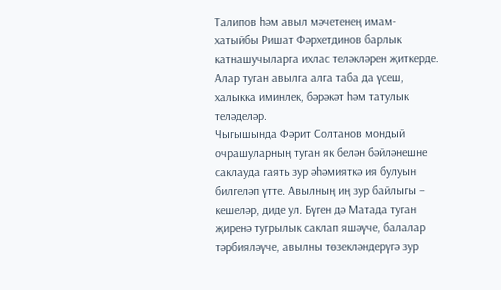Талипов һәм авыл мәчетенең имам-хатыйбы Ришат Фәрхетдинов барлык катнашучыларга ихлас теләкләрен җиткерде. Алар туган авылга алга таба да үсеш, халыкка иминлек, бәрәкәт һәм татулык теләделәр.
Чыгышында Фәрит Солтанов мондый очрашуларның туган як белән бәйләнешне саклауда гаять зур әһәмияткә ия булуын билгеләп үтте. Авылның иң зур байлыгы – кешеләр, диде ул. Бүген дә Матада туган җиренә тугрылык саклап яшәүче, балалар тәрбияләүче, авылны төзекләндерүгә зур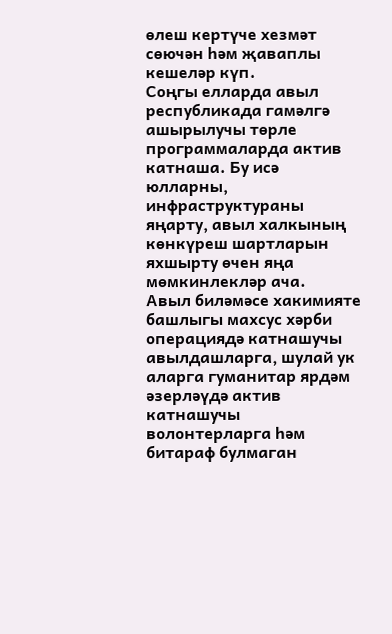өлеш кертүче хезмәт сөючән һәм җаваплы кешеләр күп.
Соңгы елларда авыл республикада гамәлгә ашырылучы төрле программаларда актив катнаша. Бу исә юлларны, инфраструктураны яңарту, авыл халкының көнкүреш шартларын яхшырту өчен яңа мөмкинлекләр ача.
Авыл биләмәсе хакимияте башлыгы махсус хәрби операциядә катнашучы авылдашларга, шулай ук аларга гуманитар ярдәм әзерләүдә актив катнашучы волонтерларга һәм битараф булмаган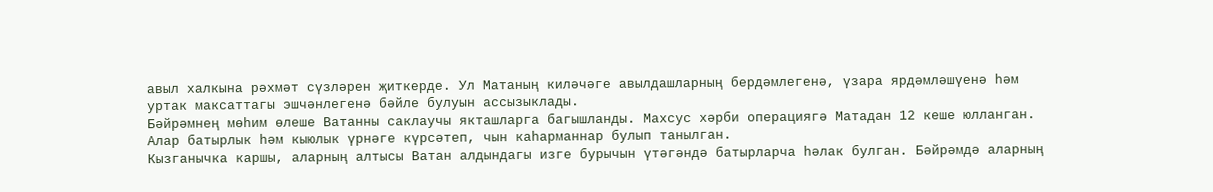авыл халкына рәхмәт сүзләрен җиткерде. Ул Матаның киләчәге авылдашларның бердәмлегенә, үзара ярдәмләшүенә һәм уртак максаттагы эшчәнлегенә бәйле булуын ассызыклады.
Бәйрәмнең мөһим өлеше Ватанны саклаучы якташларга багышланды. Махсус хәрби операциягә Матадан 12 кеше юлланган. Алар батырлык һәм кыюлык үрнәге күрсәтеп, чын каһарманнар булып танылган.
Кызганычка каршы, аларның алтысы Ватан алдындагы изге бурычын үтәгәндә батырларча һәлак булган. Бәйрәмдә аларның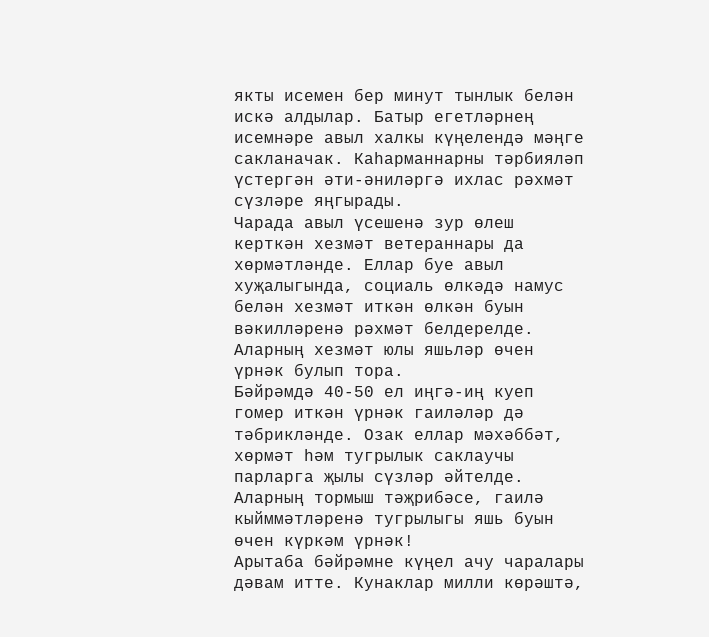якты исемен бер минут тынлык белән искә алдылар. Батыр егетләрнең исемнәре авыл халкы күңелендә мәңге сакланачак. Каһарманнарны тәрбияләп үстергән әти-әниләргә ихлас рәхмәт сүзләре яңгырады.
Чарада авыл үсешенә зур өлеш керткән хезмәт ветераннары да хөрмәтләнде. Еллар буе авыл хуҗалыгында, социаль өлкәдә намус белән хезмәт иткән өлкән буын вәкилләренә рәхмәт белдерелде. Аларның хезмәт юлы яшьләр өчен үрнәк булып тора.
Бәйрәмдә 40-50 ел иңгә-иң куеп гомер иткән үрнәк гаиләләр дә тәбрикләнде. Озак еллар мәхәббәт, хөрмәт һәм тугрылык саклаучы парларга җылы сүзләр әйтелде. Аларның тормыш тәҗрибәсе, гаилә кыйммәтләренә тугрылыгы яшь буын өчен күркәм үрнәк!
Арытаба бәйрәмне күңел ачу чаралары дәвам итте. Кунаклар милли көрәштә,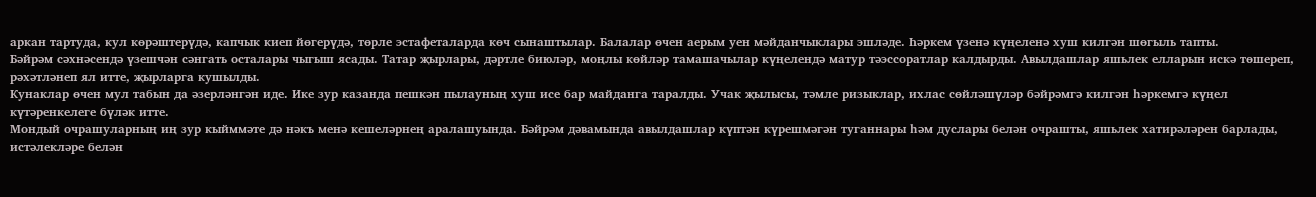аркан тартуда, кул көрәштерүдә, капчык киеп йөгерүдә, төрле эстафеталарда көч сынаштылар. Балалар өчен аерым уен мәйданчыклары эшләде. Һәркем үзенә күңеленә хуш килгән шөгыль тапты.
Бәйрәм сәхнәсендә үзешчән сәнгать осталары чыгыш ясады. Татар җырлары, дәртле биюләр, моңлы көйләр тамашачылар күңелендә матур тәэссоратлар калдырды. Авылдашлар яшьлек елларын искә төшереп, рәхәтләнеп ял итте, җырларга кушылды.
Кунаклар өчен мул табын да әзерләнгән иде. Ике зур казанда пешкән пылауның хуш исе бар майданга таралды. Учак җылысы, тәмле ризыклар, ихлас сөйләшүләр бәйрәмгә килгән һәркемгә күңел күтәренкелеге бүләк итте.
Мондый очрашуларның иң зур кыйммәте дә нәкъ менә кешеләрнең аралашуында. Бәйрәм дәвамында авылдашлар күптән күрешмәгән туганнары һәм дуслары белән очрашты, яшьлек хатирәләрен барлады, истәлекләре белән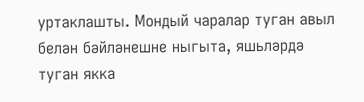уртаклашты. Мондый чаралар туган авыл белән бәйләнешне ныгыта, яшьләрдә туган якка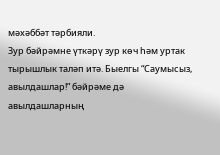мәхәббәт тәрбияли.
Зур бәйрәмне үткәрү зур көч һәм уртак тырышлык таләп итә. Быелгы “Саумысыз, авылдашлар!” бәйрәме дә авылдашларның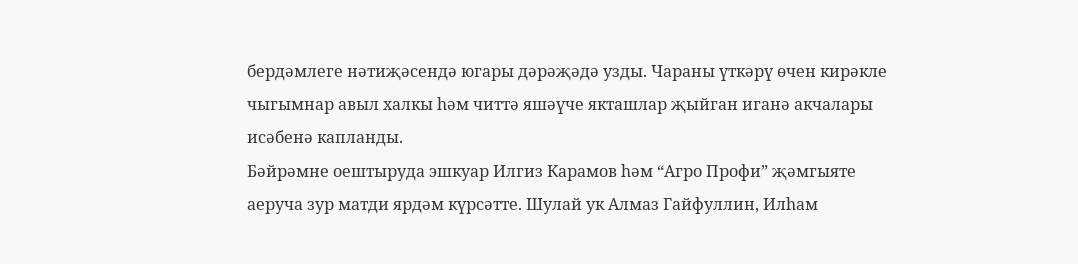бердәмлеге нәтиҗәсендә югары дәрәҗәдә узды. Чараны үткәрү өчен кирәкле чыгымнар авыл халкы һәм читтә яшәүче якташлар җыйган иганә акчалары исәбенә капланды.
Бәйрәмне оештыруда эшкуар Илгиз Карамов һәм “Агро Профи” җәмгыяте аеруча зур матди ярдәм күрсәтте. Шулай ук Алмаз Гайфуллин, Илһам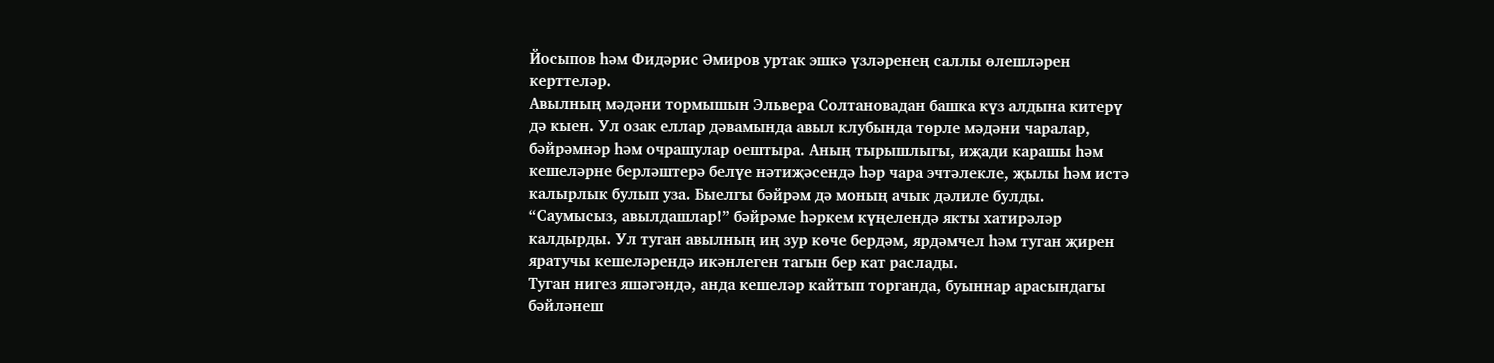Йосыпов һәм Фидәрис Әмиров уртак эшкә үзләренең саллы өлешләрен керттеләр.
Авылның мәдәни тормышын Эльвера Солтановадан башка күз алдына китерү дә кыен. Ул озак еллар дәвамында авыл клубында төрле мәдәни чаралар, бәйрәмнәр һәм очрашулар оештыра. Аның тырышлыгы, иҗади карашы һәм кешеләрне берләштерә белүе нәтиҗәсендә һәр чара эчтәлекле, җылы һәм истә калырлык булып уза. Быелгы бәйрәм дә моның ачык дәлиле булды.
“Саумысыз, авылдашлар!” бәйрәме һәркем күңелендә якты хатирәләр калдырды. Ул туган авылның иң зур көче бердәм, ярдәмчел һәм туган җирен яратучы кешеләрендә икәнлеген тагын бер кат раслады.
Туган нигез яшәгәндә, анда кешеләр кайтып торганда, буыннар арасындагы бәйләнеш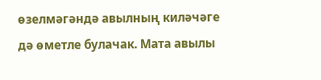өзелмәгәндә авылның киләчәге дә өметле булачак. Мата авылы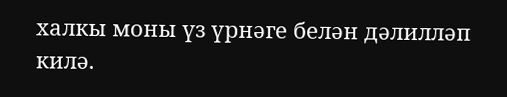халкы моны үз үрнәге белән дәлилләп килә.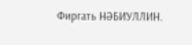Фиргать НӘБИУЛЛИН.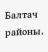Балтач районы.